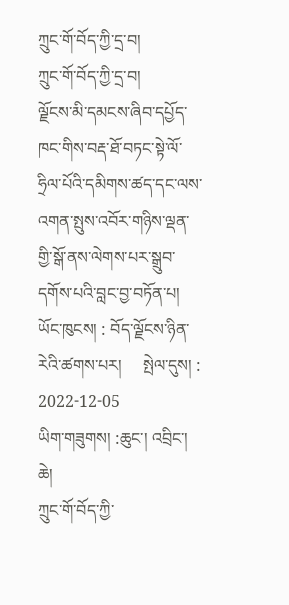ཀྲུང་གོ་བོད་ཀྱི་དྲ་བ།
ཀྲུང་གོ་བོད་ཀྱི་དྲ་བ།
ལྗོངས་མི་དམངས་ཞིབ་དཔྱོད་ཁང་གིས་བརྡ་ཐོ་བཏང་སྟེ་ལོ་ཧྲིལ་པོའི་དམིགས་ཚད་དང་ལས་འགན་སྤུས་འབོར་གཉིས་ལྡན་གྱི་སྒོ་ནས་ལེགས་པར་སྒྲུབ་དགོས་པའི་བླང་བྱ་བཏོན་པ།
ཡོང་ཁུངས། : བོད་ལྗོངས་ཉིན་རེའི་ཚགས་པར།     སྤེལ་དུས། : 2022-12-05
ཡིག་གཟུགས། :ཆུང་། འབྲིང་། ཆེ།
ཀྲུང་གོ་བོད་ཀྱི་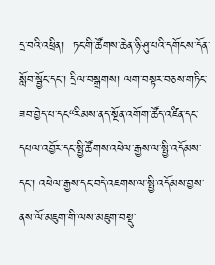དྲ་བའི་འཕྲིན།  ཏང་གི་ཚོགས་ཆེན་ཉི་ཤུ་པའི་དགོངས་དོན་སློབ་སྦྱོང་དང་། དྲིལ་བསྒྲགས། ལག་བསྟར་བཅས་གཏིང་ཟབ་བྱེད་པ་དང“རིམས་ནད་སྔོན་འགོག་ཚོད་འཛིན་དང་དཔལ་འབྱོར་དང་སྤྱི་ཚོགས་འཕེལ་རྒྱས་ལ་སྤྱི་འདོམས་དང་། འཕེལ་རྒྱས་དང་བདེ་འཇགས་ལ་སྤྱི་འདོམས་བྱས་ནས་ལོ་མཇུག་གི་ལས་མཇུག་བསྡུ་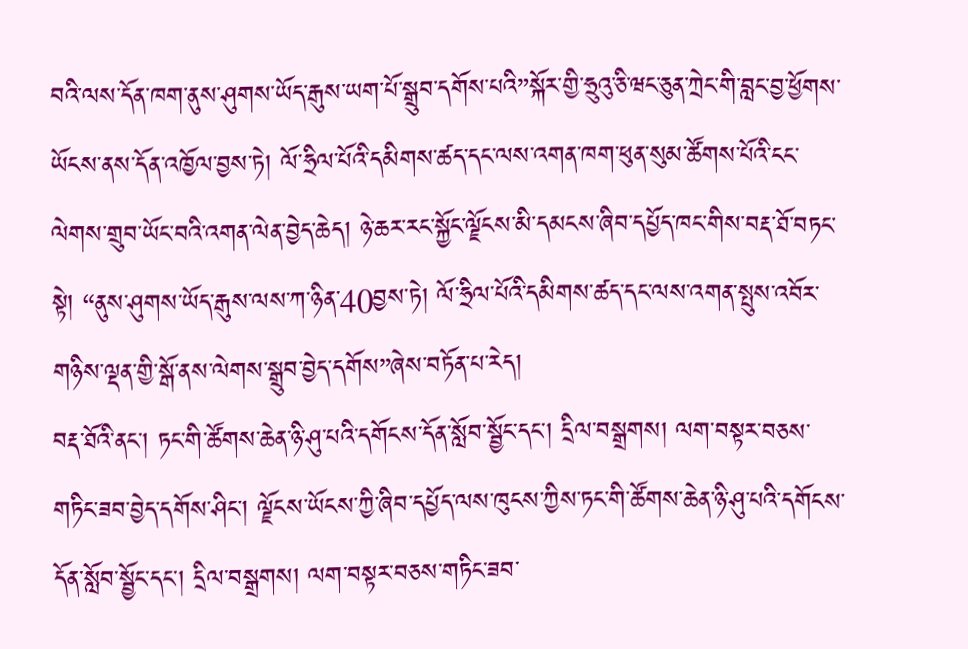བའི་ལས་དོན་ཁག་ནུས་ཤུགས་ཡོད་རྒུས་ཡག་པོ་སྒྲུབ་དགོས་པའི”སྐོར་གྱི་ཧྲུའུ་ཅི་ཝང་ཅུན་ཀྲེང་གི་བླང་བྱ་ཕྱོགས་ཡོངས་ནས་དོན་འཁྱོལ་བྱས་ཏེ། ལོ་ཧྲིལ་པོའི་དམིགས་ཚད་དང་ལས་འགན་ཁག་ཕུན་སུམ་ཚོགས་པོའི་ངང་ལེགས་གྲུབ་ཡོང་བའི་འགན་ལེན་བྱེད་ཆེད། ཉེ་ཆར་རང་སྐྱོང་ལྗོངས་མི་དམངས་ཞིབ་དཔྱོད་ཁང་གིས་བརྡ་ཐོ་བཏང་སྟེ། “ནུས་ཤུགས་ཡོད་རྒུས་ལས་ཀ་ཉིན་40བྱས་ཏེ། ལོ་ཧྲིལ་པོའི་དམིགས་ཚད་དང་ལས་འགན་སྤུས་འབོར་གཉིས་ལྡན་གྱི་སྒོ་ནས་ལེགས་སྒྲུབ་བྱེད་དགོས”ཞེས་བཏོན་པ་རེད།
བརྡ་ཐོའི་ནང་། ཏང་གི་ཚོགས་ཆེན་ཉི་ཤུ་པའི་དགོངས་དོན་སློབ་སྦྱོང་དང་། དྲིལ་བསྒྲགས། ལག་བསྟར་བཅས་གཏིང་ཟབ་བྱེད་དགོས་ཤིང་། ལྗོངས་ཡོངས་ཀྱི་ཞིབ་དཔྱོད་ལས་ཁུངས་ཀྱིས་ཏང་གི་ཚོགས་ཆེན་ཉི་ཤུ་པའི་དགོངས་དོན་སློབ་སྦྱོང་དང་། དྲིལ་བསྒྲགས། ལག་བསྟར་བཅས་གཏིང་ཟབ་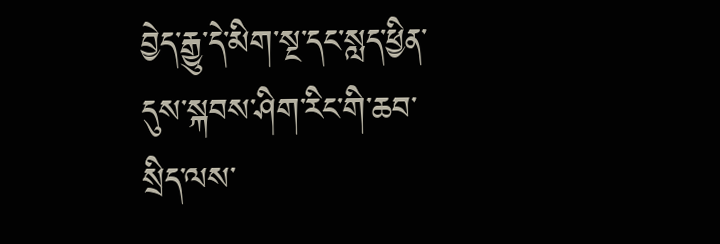བྱེད་རྒྱུ་དེ་མིག་སྔ་དང་སླད་ཕྱིན་དུས་སྐབས་ཤིག་རིང་གི་ཆབ་སྲིད་ལས་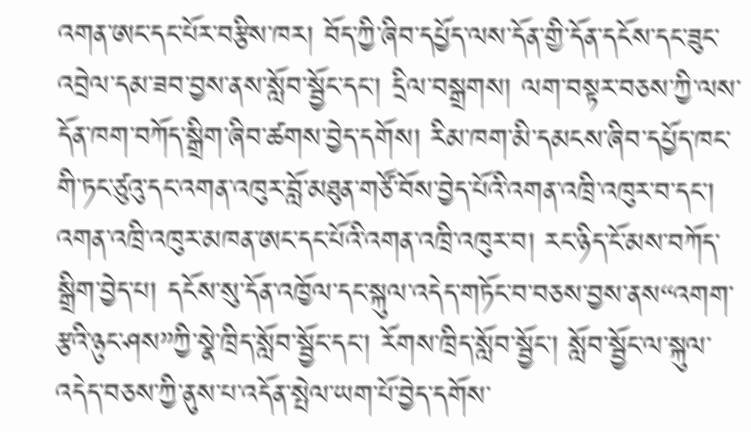འགན་ཨང་དང་པོར་བརྩིས་ཁར། བོད་ཀྱི་ཞིབ་དཔྱོད་ལས་དོན་གྱི་དོན་དངོས་དང་ཟུང་འབྲེལ་དམ་ཟབ་བྱས་ནས་སློབ་སྦྱོང་དང་། དྲིལ་བསྒྲགས། ལག་བསྟར་བཅས་ཀྱི་ལས་དོན་ཁག་བཀོད་སྒྲིག་ཞིབ་ཚགས་བྱེད་དགོས། རིམ་ཁག་མི་དམངས་ཞིབ་དཔྱོད་ཁང་གི་ཏང་ཙུའུ་དང་འགན་འཁུར་བློ་མཐུན་གཙོ་བོས་བྱེད་པོའི་འགན་འཁྲི་འཁུར་བ་དང་། འགན་འཁྲི་འཁུར་མཁན་ཨང་དང་པོའི་འགན་འཁྲི་འཁུར་བ། རང་ཉིད་ངོ་མས་བཀོད་སྒྲིག་བྱེད་པ། དངོས་སུ་དོན་འཁྱོལ་དང་སྐུལ་འདེད་གཏོང་བ་བཅས་བྱས་ནས“འགག་རྩའི་ཉུང་ཤས”ཀྱི་སྣེ་ཁྲིད་སློབ་སྦྱོང་དང་། རོགས་ཁྲིད་སློབ་སྦྱོང་། སློབ་སྦྱོང་ལ་སྐུལ་འདེད་བཅས་ཀྱི་ནུས་པ་འདོན་སྤེལ་ཡག་པོ་བྱེད་དགོས་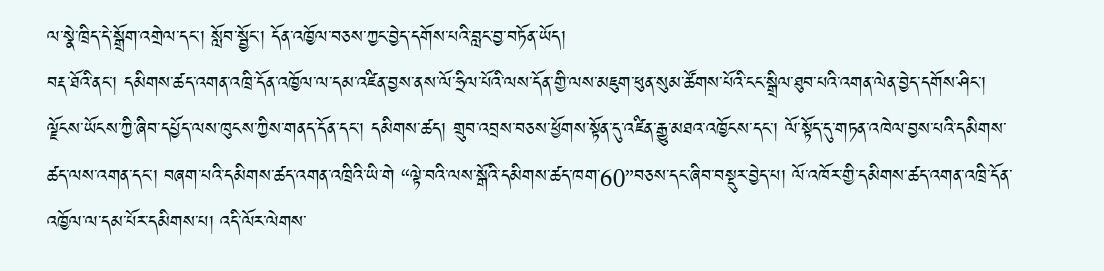ལ་སྣེ་ཁྲིད་དེ་སྒྲོག་འགྲེལ་དང་། སློབ་སྦྱོང་། དོན་འཁྱོལ་བཅས་ཀྱང་བྱེད་དགོས་པའི་བླང་བྱ་བཏོན་ཡོད།
བརྡ་ཐོའི་ནང་། དམིགས་ཚད་འགན་འཁྲི་དོན་འཁྱོལ་ལ་དམ་འཛིན་བྱས་ནས་ལོ་ཧྲིལ་པོའི་ལས་དོན་གྱི་ལས་མཇུག་ཕུན་སུམ་ཚོགས་པོའི་ངང་སྒྲིལ་ཐུབ་པའི་འགན་ལེན་བྱེད་དགོས་ཤིང་། ལྗོངས་ཡོངས་ཀྱི་ཞིབ་དཔྱོད་ལས་ཁུངས་ཀྱིས་གནད་དོན་དང་། དམིགས་ཚད། གྲུབ་འབྲས་བཅས་ཕྱོགས་སྟོན་དུ་འཛིན་རྒྱུ་མཐའ་འཁྱོངས་དང་། ལོ་སྟོད་དུ་གཏན་འཁེལ་བྱས་པའི་དམིགས་ཚད་ལས་འགན་དང་། བཞག་པའི་དམིགས་ཚད་འགན་འཁྲིའི་ཡི་གེ “ལྟེ་བའི་ལས་སྒོའི་དམིགས་ཚད་ཁག་60”བཅས་དང་ཞིབ་བསྡུར་བྱེད་པ། ལོ་འཁོར་གྱི་དམིགས་ཚད་འགན་འཁྲི་དོན་འཁྱོལ་ལ་དམ་པོར་དམིགས་པ། འདི་ལོར་ལེགས་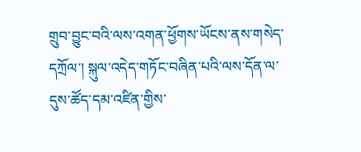གྲུབ་བྱུང་བའི་ལས་འགན་ཕྱོགས་ཡོངས་ནས་གསེད་དཀྲོལ་། སྐུལ་འདེད་གཏོང་བཞིན་པའི་ལས་དོན་ལ་དུས་ཚོད་དམ་འཛིན་གྱིས་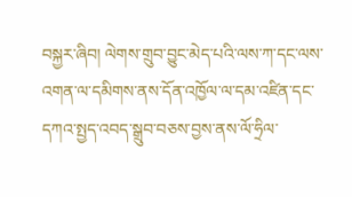བསྐྱར་ཞིབ། ལེགས་གྲུབ་བྱུང་མེད་པའི་ལས་ཀ་དང་ལས་འགན་ལ་དམིགས་ནས་དོན་འཁྱོལ་ལ་དམ་འཛིན་དང་དཀའ་སྤྱད་འབད་སྒྲུབ་བཅས་བྱས་ནས་ལོ་ཧྲིལ་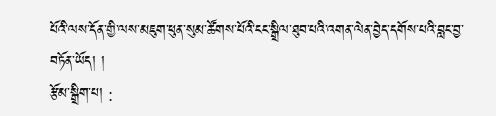པོའི་ལས་དོན་གྱི་ལས་མཇུག་ཕུན་སུམ་ཚོགས་པོའི་ངང་སྒྲིལ་ཐུབ་པའི་འགན་ལེན་བྱེད་དགོས་པའི་བླང་བྱ་བཏོན་ཡོད། །
རྩོམ་སྒྲིག་པ། :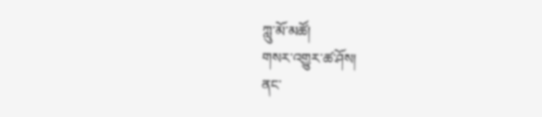ཀླུ་མོ་མཚོ།
གསར་འགྱུར་ཚ་ཤོས།
ནང་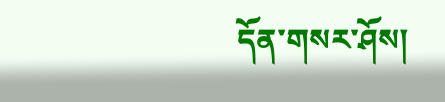དོན་གསར་ཤོས།